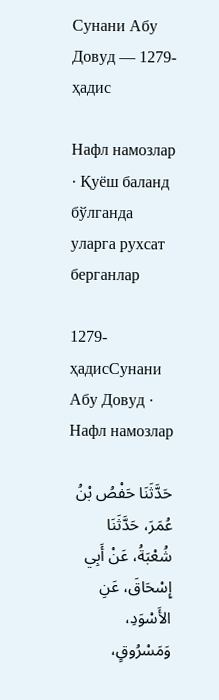Сунани Абу Довуд — 1279-ҳадис

Нафл намозлар · Қуёш баланд бўлганда уларга рухсат берганлар

1279-ҳадисСунани Абу Довуд · Нафл намозлар

حَدَّثَنَا حَفْصُ بْنُ عُمَرَ، حَدَّثَنَا شُعْبَةُ، عَنْ أَبِي إِسْحَاقَ، عَنِ الأَسْوَدِ، وَمَسْرُوقٍ،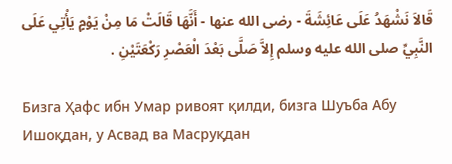قَالاَ نَشْهَدُ عَلَى عَائِشَةَ - رضى الله عنها - أَنَّهَا قَالَتْ مَا مِنْ يَوْمٍ يَأْتِي عَلَى النَّبِيِّ صلى الله عليه وسلم إِلاَّ صَلَّى بَعْدَ الْعَصْرِ رَكْعَتَيْنِ .

Бизга Ҳафс ибн Умар ривоят қилди, бизга Шуъба Абу Ишоқдан, у Асвад ва Масруқдан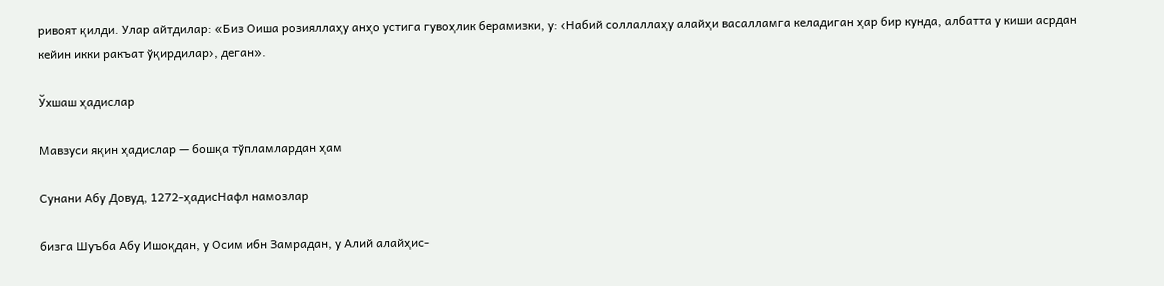ривоят қилди. Улар айтдилар: «Биз Оиша розияллаҳу анҳо устига гувоҳлик берамизки, у: ‹Набий соллаллаҳу алайҳи васалламга келадиган ҳар бир кунда, албатта у киши асрдан кейин икки ракъат ўқирдилар›, деган».

Ўхшаш ҳадислар

Мавзуси яқин ҳадислар — бошқа тўпламлардан ҳам

Сунани Абу Довуд, 1272-ҳадисНафл намозлар

бизга Шуъба Абу Ишоқдан, у Осим ибн Замрадан, у Алий алайҳис-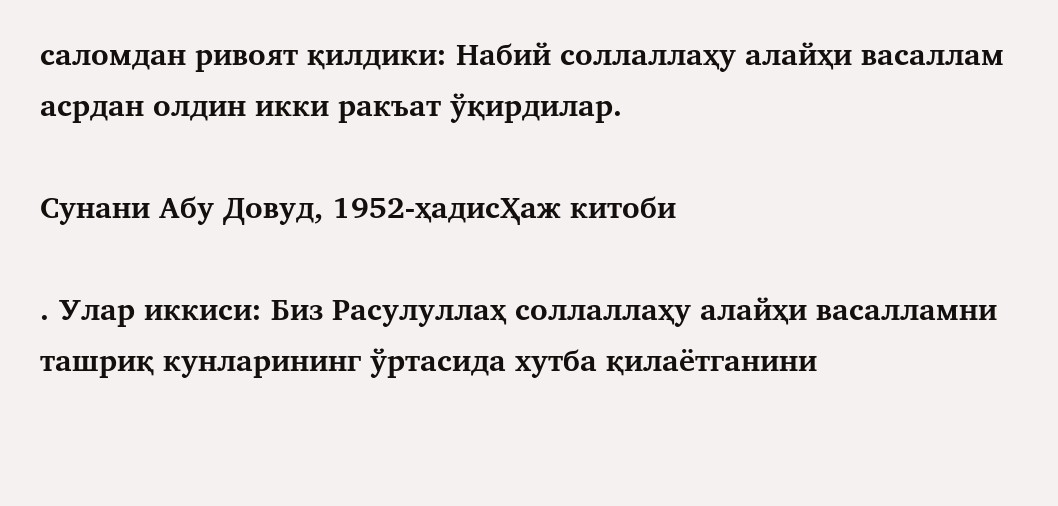саломдан ривоят қилдики: Набий соллаллаҳу алайҳи васаллам асрдан олдин икки ракъат ўқирдилар.

Сунани Абу Довуд, 1952-ҳадисҲаж китоби

. Улар иккиси: Биз Расулуллаҳ соллаллаҳу алайҳи васалламни ташриқ кунларининг ўртасида хутба қилаётганини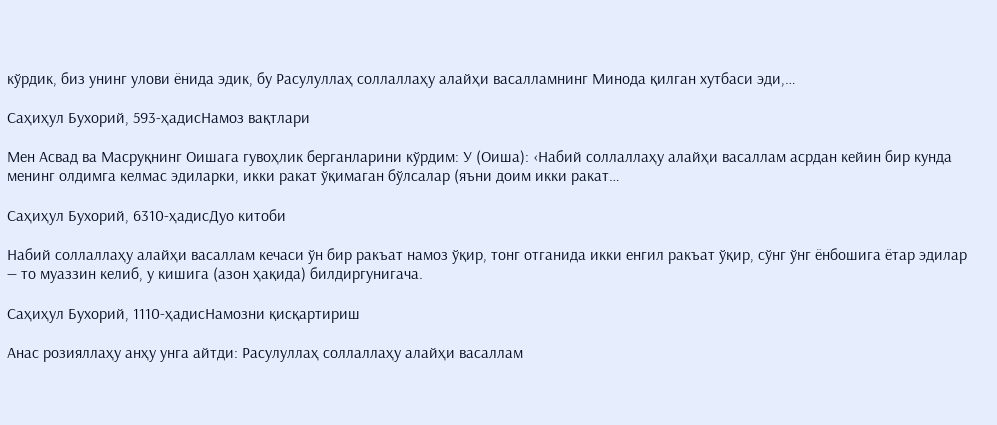кўрдик, биз унинг улови ёнида эдик, бу Расулуллаҳ соллаллаҳу алайҳи васалламнинг Минода қилган хутбаси эди,…

Саҳиҳул Бухорий, 593-ҳадисНамоз вақтлари

Мен Асвад ва Масруқнинг Оишага гувоҳлик берганларини кўрдим: У (Оиша): ‹Набий соллаллаҳу алайҳи васаллам асрдан кейин бир кунда менинг олдимга келмас эдиларки, икки ракат ўқимаган бўлсалар (яъни доим икки ракат…

Саҳиҳул Бухорий, 6310-ҳадисДуо китоби

Набий соллаллаҳу алайҳи васаллам кечаси ўн бир ракъат намоз ўқир, тонг отганида икки енгил ракъат ўқир, сўнг ўнг ёнбошига ётар эдилар — то муаззин келиб, у кишига (азон ҳақида) билдиргунигача.

Саҳиҳул Бухорий, 1110-ҳадисНамозни қисқартириш

Анас розияллаҳу анҳу унга айтди: Расулуллаҳ соллаллаҳу алайҳи васаллам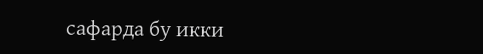сафарда бу икки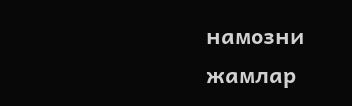намозни жамлар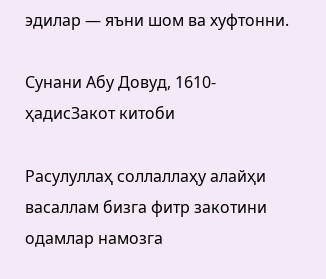эдилар — яъни шом ва хуфтонни.

Сунани Абу Довуд, 1610-ҳадисЗакот китоби

Расулуллаҳ соллаллаҳу алайҳи васаллам бизга фитр закотини одамлар намозга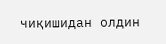чиқишидан олдин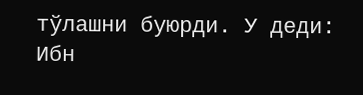тўлашни буюрди. У деди: Ибн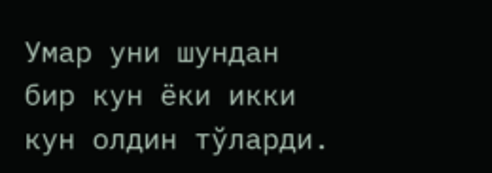Умар уни шундан бир кун ёки икки кун олдин тўларди.